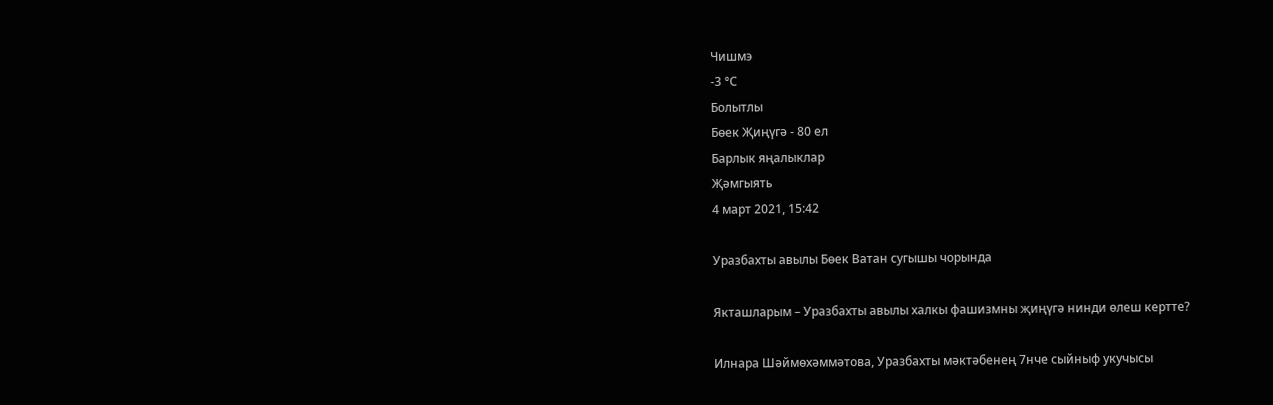Чишмэ
-3 °С
Болытлы
Бөек Җиңүгә - 80 ел
Барлык яңалыклар
Җәмгыять
4 март 2021, 15:42

Уразбахты авылы Бөек Ватан сугышы чорында

Якташларым – Уразбахты авылы халкы фашизмны җиңүгә нинди өлеш кертте?

Илнара Шәймөхәммәтова, Уразбахты мәктәбенең 7нче сыйныф укучысы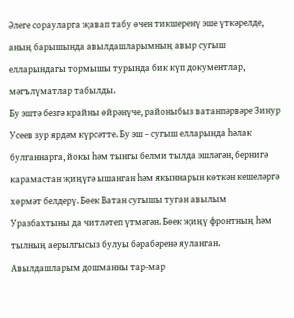Әлеге сорауларга җавап табу өчен тикшеренү эше үткәрелде, аның барышында авылдашларымның авыр сугыш елларындагы тормышы турында бик күп документлар, мәгълүматлар табылды.
Бу эштә безгә крайны өйрәнүче, районыбыз ватанпәрвәре Зинур Усеев зур ярдәм күрсәтте. Бу эш – сугыш елларында һәлак булганнарга, йокы һәм тынгы белми тылда эшләгән, бернигә карамастан җиңүгә ышанган һәм якыннарын көткән кешеләргә хөрмәт белдерү. Бөек Ватан сугышы туган авылым Уразбахтыны да читләтеп үтмәгән. Бөек җиңү фронтның һәм тылның аерылгысыз булуы бәрабәренә яуланган. Авылдашларым дошманны тар-мар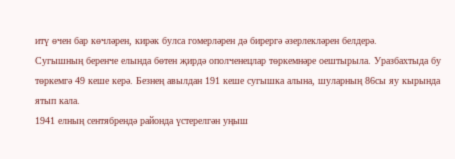итү өчен бар көчләрен, кирәк булса гомерләрен дә бирергә әзерлекләрен белдерә.
Сугышның беренче елында бөтен җирдә ополченецлар төркемнәре оештырыла. Уразбахтыда бу төркемгә 49 кеше керә. Безнең авылдан 191 кеше сугышка алына, шуларның 86сы яу кырында ятып кала.
1941 елның сентябрендә районда үстерелгән уңыш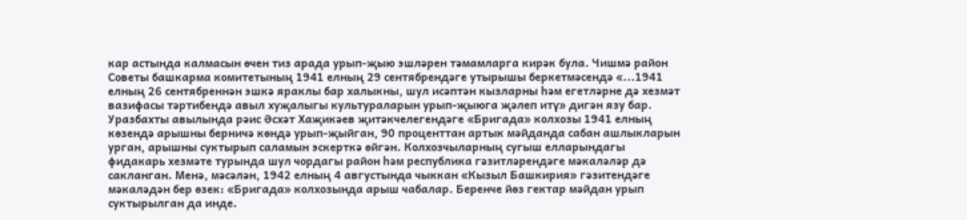кар астында калмасын өчен тиз арада урып-җыю эшләрен тәмамларга кирәк була. Чишмә район Советы башкарма комитетының 1941 елның 29 сентябрендәге утырышы беркетмәсендә «...1941 елның 26 сентябреннән эшкә яраклы бар халыкны, шул исәптән кызларны һәм егетләрне дә хезмәт вазифасы тәртибендә авыл хуҗалыгы культураларын урып-җыюга җәлеп итү» дигән язу бар.
Уразбахты авылында рәис Әсхәт Хаҗикәев җитәкчелегендәге «Бригада» колхозы 1941 елның көзендә арышны берничә көндә урып-җыйган, 90 проценттан артык мәйданда сабан ашлыкларын урган, арышны суктырып саламын эскерткә өйгән. Колхозчыларның сугыш елларындагы фидакарь хезмәте турында шул чордагы район һәм республика гәзитләрендәге мәкаләләр дә сакланган. Менә, мәсәлән, 1942 елның 4 августында чыккан «Кызыл Башкирия» гәзитендәге мәкаләдән бер өзек: «Бригада» колхозында арыш чабалар. Беренче йөз гектар мәйдан урып суктырылган да инде.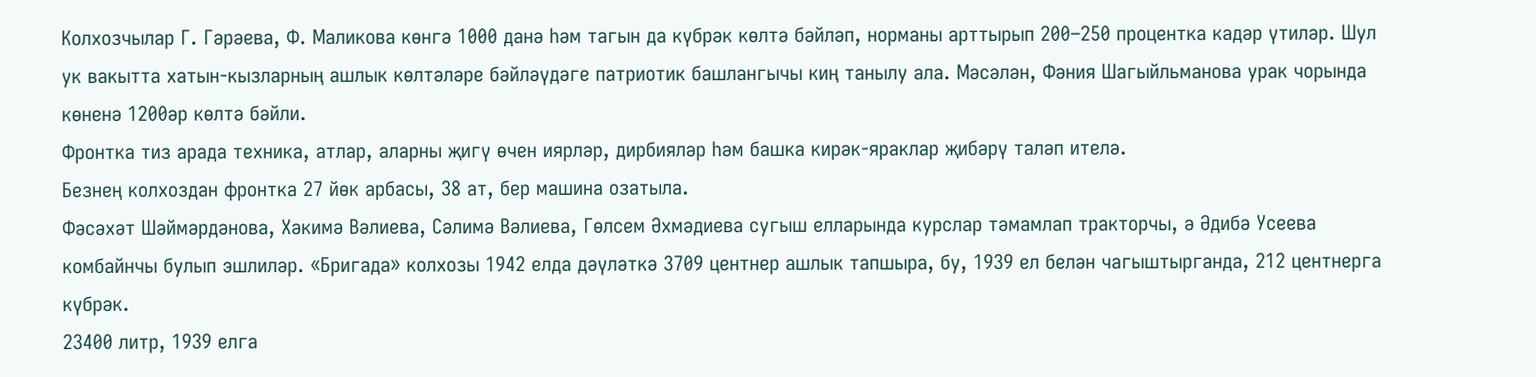Колхозчылар Г. Гәрәева, Ф. Маликова көнгә 1000 данә һәм тагын да күбрәк көлтә бәйләп, норманы арттырып 200–250 процентка кадәр үтиләр. Шул ук вакытта хатын-кызларның ашлык көлтәләре бәйләүдәге патриотик башлангычы киң танылу ала. Мәсәлән, Фәния Шагыйльманова урак чорында көненә 1200әр көлтә бәйли.
Фронтка тиз арада техника, атлар, аларны җигү өчен иярләр, дирбияләр һәм башка кирәк-яраклар җибәрү таләп ителә.
Безнең колхоздан фронтка 27 йөк арбасы, 38 ат, бер машина озатыла.
Фәсәхәт Шәймәрдәнова, Хәкимә Вәлиева, Сәлимә Вәлиева, Гөлсем Әхмәдиева сугыш елларында курслар тәмамлап тракторчы, ә Әдибә Усеева комбайнчы булып эшлиләр. «Бригада» колхозы 1942 елда дәүләткә 3709 центнер ашлык тапшыра, бу, 1939 ел белән чагыштырганда, 212 центнерга күбрәк.
23400 литр, 1939 елга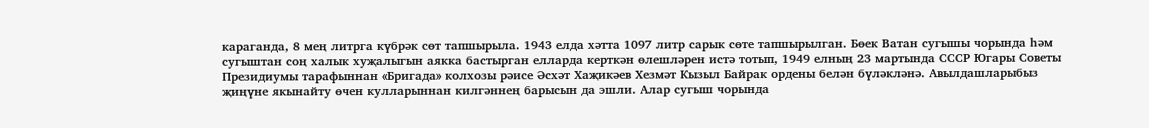караганда, 8 мең литрга күбрәк сөт тапшырыла. 1943 елда хәтта 1097 литр сарык сөте тапшырылган. Бөек Ватан сугышы чорында һәм сугыштан соң халык хуҗалыгын аякка бастырган елларда керткән өлешләрен истә тотып, 1949 елның 23 мартында СССР Югары Советы Президиумы тарафыннан «Бригада» колхозы рәисе Әсхәт Хаҗикәев Хезмәт Кызыл Байрак ордены белән бүләкләнә. Авылдашларыбыз җиңүне якынайту өчен кулларыннан килгәннең барысын да эшли. Алар сугыш чорында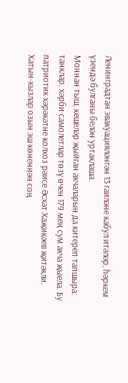Ленинградтан эвакуацияләнгән 13 гаиләне кабул итәләр, һәркем үзендә булганы белән уртаклаша.
Моннан тыш, кешеләр җыйган акчаларын да китереп тапшыра: танклар, хәрби самолетлар төзү өчен 179 мең сум акча җыела. Бу патриотик хәрәкәтне колхоз рәисе Әсхәт Хаҗикәев җитәкли. Хатын-кызлар озын эш көненнән соң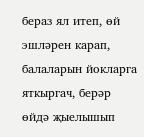бераз ял итеп, өй эшләрен карап, балаларын йокларга яткыргач, берәр өйдә җыелышып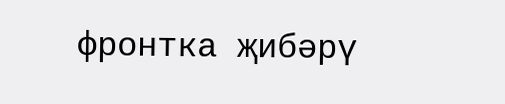фронтка җибәрү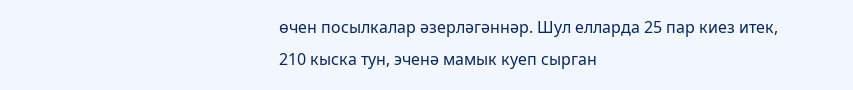өчен посылкалар әзерләгәннәр. Шул елларда 25 пар киез итек, 210 кыска тун, эченә мамык куеп сырган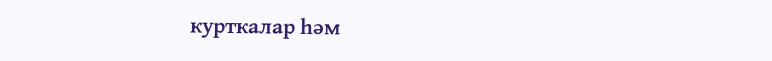курткалар һәм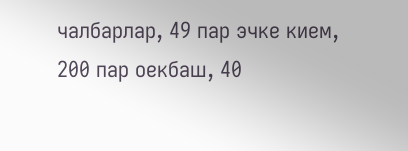чалбарлар, 49 пар эчке кием, 200 пар оекбаш, 40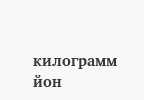килограмм йон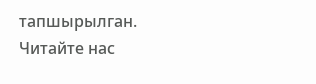тапшырылган.
Читайте нас